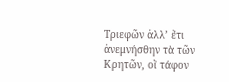Τριεφῶν ἀλλ’ ἔτι ἀνεμνήσθην τὰ τῶν Κρητῶν, οἳ τάφον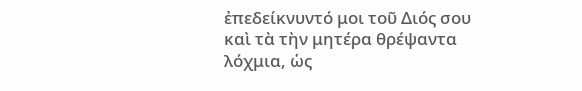ἐπεδείκνυντό μοι τοῦ Διός σου καὶ τὰ τὴν μητέρα θρέψαντα λόχμια, ὡς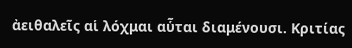ἀειθαλεῖς αἱ λόχμαι αὗται διαμένουσι. Κριτίας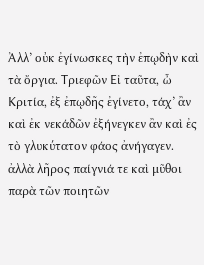Ἀλλ’ οὐκ ἐγίνωσκες τὴν ἐπῳδὴν καὶ τὰ ὄργια. Τριεφῶν Εἰ ταῦτα, ὦ Κριτία, ἐξ ἐπῳδῆς ἐγίνετο, τάχ’ ἂν καὶ ἐκ νεκάδῶν ἐξήνεγκεν ἂν καὶ ἐς τὸ γλυκύτατον φάος ἀνήγαγεν. ἀλλὰ λῆρος παίγνιά τε καὶ μῦθοι παρὰ τῶν ποιητῶν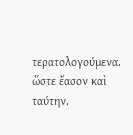τερατολογούμενα. ὥστε ἔασον καὶ ταύτην.